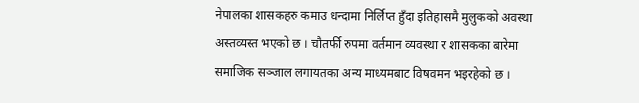नेपालका शासकहरु कमाउ धन्दामा निर्लिप्त हुँदा इतिहासमै मुलुकको अवस्था अस्तव्यस्त भएको छ । चौतर्फी रुपमा वर्तमान व्यवस्था र शासकका बारेमा समाजिक सञ्जाल लगायतका अन्य माध्यमबाट विषवमन भइरहेको छ ।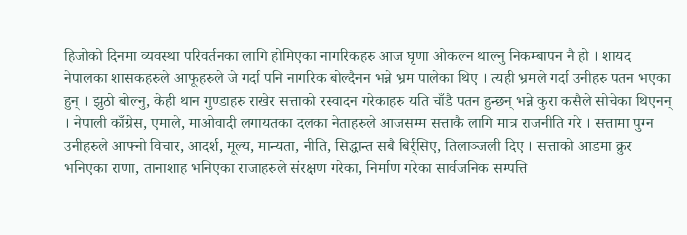हिजोको दिनमा व्यवस्था परिवर्तनका लागि होमिएका नागरिकहरु आज घृणा ओकल्न थाल्नु निकम्बापन नै हो । शायद नेपालका शासकहरुले आफूहरुले जे गर्दा पनि नागरिक बोल्दैनन भन्ने भ्रम पालेका थिए । त्यही भ्रमले गर्दा उनीहरु पतन भएका हुन् । झुठो बोल्नु, केही थान गुण्डाहरु राखेर सत्ताको रस्वादन गरेकाहरु यति चाँडै पतन हुन्छन् भन्ने कुरा कसैले सोचेका थिएनन् । नेपाली काँग्रेस, एमाले, माओवादी लगायतका दलका नेताहरुले आजसम्म सत्ताकै लागि मात्र राजनीति गरे । सत्तामा पुग्न उनीहरुले आफ्नो विचार, आदर्श, मूल्य, मान्यता, नीति, सिद्धान्त सबै बिर्र्सिए, तिलाञ्जली दिए । सत्ताको आडमा क्रुर भनिएका राणा, तानाशाह भनिएका राजाहरुले संरक्षण गरेका, निर्माण गरेका सार्वजनिक सम्पत्ति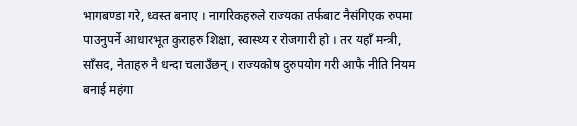भागबण्डा गरे, ध्वस्त बनाए । नागरिकहरुले राज्यका तर्फबाट नैसंगिएक रुपमा पाउनुपर्ने आधारभूत कुराहरु शिक्षा, स्वास्थ्य र रोजगारी हो । तर यहाँ मन्त्री, साँसद, नेताहरु नै धन्दा चलाउँछन् । राज्यकोष दुरुपयोग गरी आफै नीति नियम बनाई महंगा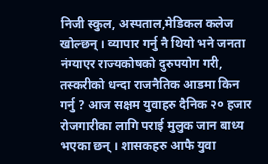निजी स्कुल, अस्पताल,मेडिकल कलेज खोल्छन् । व्यापार गर्नु नै थियो भने जनता नंग्याएर राज्यकोषको दुरुपयोग गरी, तस्करीको धन्दा राजनैतिक आडमा किन गर्नु ? आज सक्षम युवाहरु दैनिक २० हजार रोजगारीका लागि पराई मुलुक जान बाध्य भएका छन् । शासकहरु आफै युवा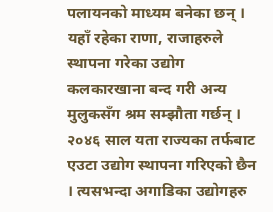पलायनको माध्यम बनेका छन् । यहाँ रहेका राणा, राजाहरुले स्थापना गरेका उद्योग कलकारखाना बन्द गरी अन्य मुलुकसँग श्रम सम्झौता गर्छन् । २०४६ साल यता राज्यका तर्फबाट एउटा उद्योग स्थापना गरिएको छैन । त्यसभन्दा अगाडिका उद्योगहरु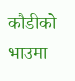कौडीको भाउमा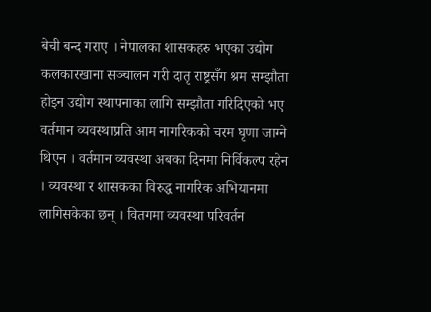बेची बन्द गराए । नेपालका शासकहरु भएका उद्योग कलकारखाना सञ्चालन गरी दातृ राष्ट्रसँग श्रम सम्झौता होइन उद्योग स्थापनाका लागि सम्झौता गरिदिएको भए वर्तमान व्यवस्थाप्रति आम नागरिकको चरम घृणा जाग्ने थिएन । वर्तमान व्यवस्था अबका दिनमा निर्विकल्प रहेन । व्यवस्था र शासकका विरुद्ध नागरिक अभियानमा लागिसकेका छन् । वितगमा व्यवस्था परिवर्तन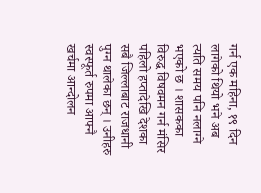गर्न एक महिना, १९ दिन लागेको थियो भने अब त्यति समय पनि नलाग्ने भएको छ । शासकका विरुद्ध विषवमन गर्न मंसिर पहिलो हप्तादेखि देशका सबै जिल्लाबाट राजधानी पुग्न थालेका छन् । उनीहरु स्वस्फूर्त रुपमा आफ्नै खर्चमा आन्दोलन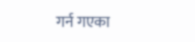गर्न गएका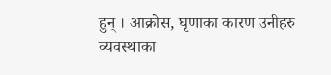हुन् । आक्रोस, घृणाका कारण उनीहरु व्यवस्थाका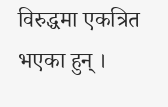विरुद्धमा एकत्रित भएका हुन् ।